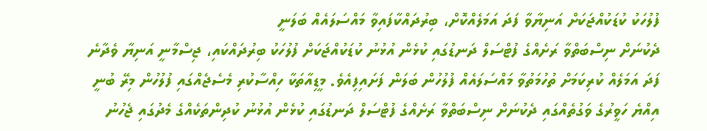ފުލުހަކު ކުޑަކުއްޖަކަށް އަނިޔާވާ ފަދަ އަމަލެއްކޮށް، ބިރުދައްކާފައިވާ މައްސަލައެއް ބަލަނީ
ދެކުނަށް ނިސްބަތްވާ ރަށެއްގެ ފުޓްސަލް ދަނޑުގައި ކުޅެން އުޅުނު ކުޑަކުއްޖަކަށް ފުލުހަކު ބިރުދައްކައި، ޖިސްމާނީ އަނިޔާ ވެދާނެ ފަދަ އަމަލެއް ކުރިކަމަށް ތުހުމަތުވާ މައްސަލައެއް ފުލުހުން ބަލަން ފަށައިފިއެވެ. މީޑިއާތަކާ ހިއްސާކުރި މެސެޖެއްގައި ފުލުހުން މިރޭ ބުނީ އިއްޔެ ހަވީރުގެ ވަގުތެއްގައި ދެކުނަށް ނިސްބަތްވާ ރަށެއްގެ ފުޓްސަލް ދަނޑުގައި ކުޅެން އުޅުނު ކުދިންތަކެއްގެ މެދުގައި ޖެހުނު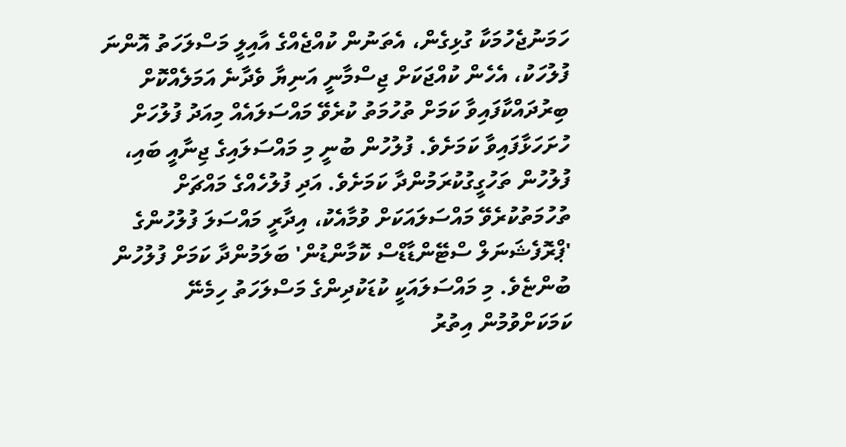ހަމަނުޖެހުމަކާ ގުޅިގެން، އެތަނުން ކުއްޖެއްގެ އާއިލީ މަސްލަހަތު އޮންނަ ފުލުހަކު، އެހެން ކުއްޖަކަށް ޖިސްމާނީ އަނިޔާ ވެދާނެ އަމަލެއްކޮށް ބިރުދައްކާފައިވާ ކަމަށް ތުހުމަތު ކުރެވޭ މައްސަލައެއް މިއަދު ފުލުހަށް ހުށަހަޅާފައިވާ ކަމަށެވެ. ފުލުހުން ބުނީ މި މައްސަލައިގެ ޖިނާއީ ބައި، ފުލުހުން ތަހުގީގުކުރަމުންދާ ކަމަށެވެ. އަދި ފުލުހެއްގެ މައްޗަށް ތުހުމަތުކުރެވޭ މައްސަލައަކަށް ވުމާއެކު، އިދާރީ މައްސަލަ ފުލުހުންގެ 'ޕްރޮފެޝަނަލް ސްޓޭންޑާޑްސް ކޮމާންޑުން' ބަލަމުންދާ ކަމަށް ފުލުހުން ބުންޏެވެ. މި މައްސަލައަކީ ކުޑަކުދިންގެ މަސްލަހަތު ހިމެނޭ ކަމަކަށްވުމުން އިތުރު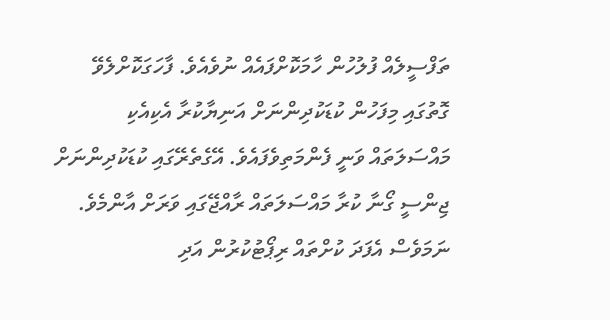ތަފްސީލެއް ފުލުހުން ހާމަކޮށްފައެއް ނުވެއެވެ. ފާހަގަކޮށްލެވޭ ގޮތުގައި މިފަހުން ކުޑަކުދިންނަށް އަނިޔާކުރާ އެކިއެކި މައްސަލަތައް ވަނީ ފެންމަތިވެފައެވެ. އޭގެތެރޭގައި ކުޑަކުދިންނަށް ޖިންސީ ގޯނާ ކުރާ މައްސަލަތައް ރާއްޖޭގައި ވަރަށް އާންމެވެ. ނަމަވެސް އެފަދަ ކުށްތައް ރިޕޯޓުކުރުން އަދި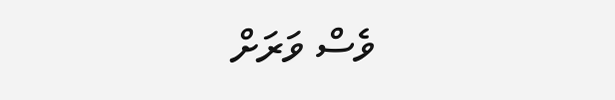ވެސް ވަރަށް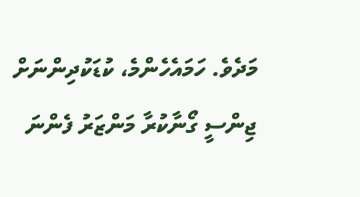މަދެވެ. ހަމައެހެންމެ، ކުޑަކުދިންނަށް ޖިންސީ ގޯނާކުރާ މަންޒަރު ފެންނަ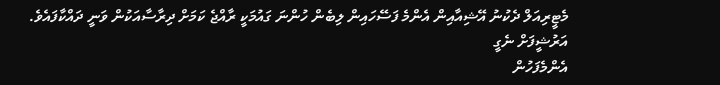މެޓީރިއަލް ދެކުނު އޭޝިއާއިން އެންމެ ފަސޭހައިން ލިބެން ހުންނަ ގައުމަކީ ރާއްޖެ ކަމަށް ދިރާސާއަކުން ވަނީ ދައްކާފައެވެ.
އަރުޝީފަށް ނެގީ
އެންމެފަހުން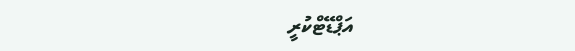އަޕްޑޭޓްކުރީ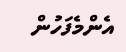އެންމެފަހުން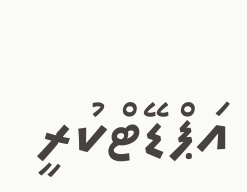އަޕްޑޭޓްކުރީ